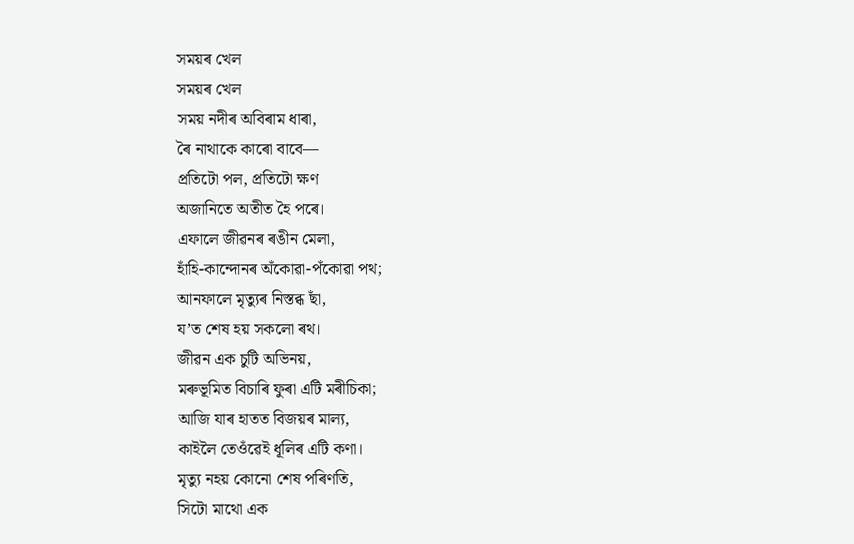সময়ৰ খেল
সময়ৰ খেল
সময় নদীৰ অবিৰাম ধাৰা,
ৰৈ নাথাকে কাৰো বাবে—
প্ৰতিটো পল, প্ৰতিটো ক্ষণ
অজানিতে অতীত হৈ পৰে।
এফালে জীৱনৰ ৰঙীন মেলা,
হাঁহি-কান্দোনৰ অঁকোৱা-পঁকোৱা পথ;
আনফালে মৃত্যুৰ নিস্তব্ধ ছাঁ,
য’ত শেষ হয় সকলো ৰথ।
জীৱন এক চুটি অভিনয়,
মৰুভূমিত বিচাৰি ফুৰা এটি মৰীচিকা;
আজি যাৰ হাতত বিজয়ৰ মাল্য,
কাইলৈ তেওঁৱেই ধূলিৰ এটি কণা।
মৃত্যু নহয় কোনো শেষ পৰিণতি,
সিটো মাথো এক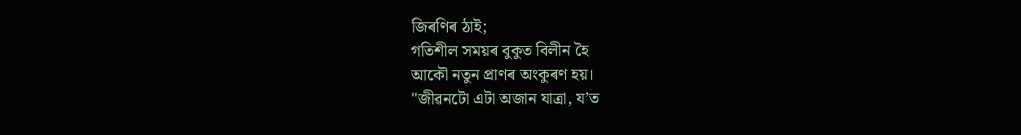জিৰণিৰ ঠাই;
গতিশীল সময়ৰ বুকুত বিলীন হৈ
আকৌ নতুন প্ৰাণৰ অংকুৰণ হয়।
"জীৱনটো এটা অজান যাত্ৰা, য’ত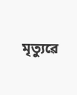মৃত্যুৱে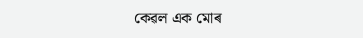কেৱল এক মোৰ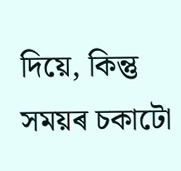দিয়ে, কিন্তু সময়ৰ চকাটো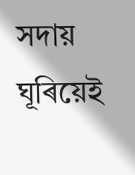সদায় ঘূৰিয়েই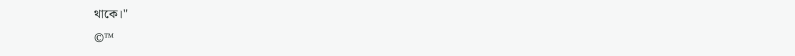থাকে।"
©™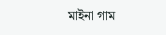মাইনা গাম